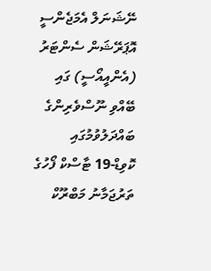ނޭޝަނަލް އެމަޖެންސީ އޮޕަރޭޝަން ސެންޓަރު (އެންއީއޯސީ) ގައި ބޭއްވި ނޫސްވެރިންގެ ބައްދަލުވުމުގައި ކޮވިޑް-19 ޓާސްކް ފޯހުގެ ތަރުޖަމާނު މަބްރޫކް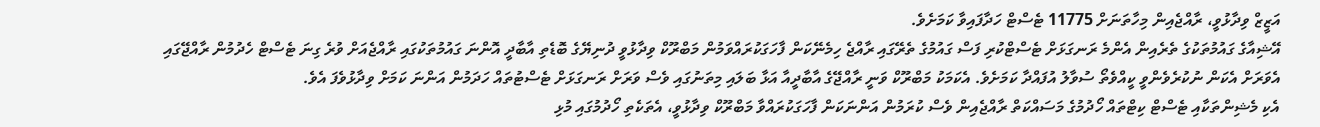އަޒީޒް ވިދާޅުވީ، ރާއްޖެއިން މިހާތަނަށް 11775 ޓެސްޓް ހަދާފައިވާ ކަމަށެވެ.
އޭޝިއާގެ ގައުމުތަކުގެ ތެރެއިން އެންމެ ރަނގަޅަށް ޓެސްޓްކުރި ފަސް ގައުމުގެ ތެރޭގައި ރާއްޖެ ހިމެނޭކަން ފާހަގަކުރައްވަމުން މަބްރޫކް ވިދާޅުވީ ދުނިޔޭގެ ބޮޑެތި އާބާދީ އޮންނަ ގައުމުތަކުގައި ރާއްޖެއަށް ވުރެ ގިނަ ޓެސްޓް ހެދުމުން ރާއްޖޭގައި އެވަރަށް އެކަން ނުކުރެވެންވީ ކީއްވެތޯ ސުވާލު އުފައްދާ ކަމަށެވެ. އެކަމަކު މަބްރޫކް ވަނީ ރާއްޖޭގެ އާބާދީއާ އަޅާ ބަލައި މިތަނުގައި ވެސް ވަރަށް ރަނގަޅަށް ޓެސްޓުތައް ހަދަމުން އަންނަ ކަމަށް ވިދާޅުވެފަ އެވެ.
އެކި މެޝިންތަކާއި ޓެސްޓް ކިޓްތައް ހޯދުމުގެ މަސައްކަތް ރާއްޖެއިން ވެސް ކުރަމުން އަންނަކަން ފާހަގަކުރައްވާ މަބްރޫކް ވިދާޅުވީ، އެތަކެތި ހޯދުމުގައި މުޅި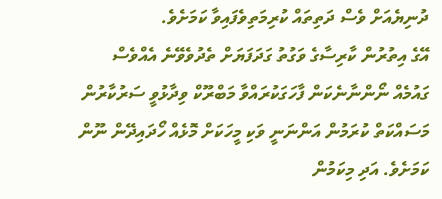ދުނިޔެއަށް ވެސް ދަތިތައް ކުރިމަތިވެފައިވާ ކަމަށެވެ.
އޭގެ އިތުރުން ކާރިސާގެ ވަގުތު ގަދަފަޔަށް ތެދުވެވޭނެ އެއްވެސް ގައުމެއް ނޯންނާނެކަން ފާހަގަކުރައްވާ މަބްރޫކް ވިދާޅުވީ ސަރުކާރުން މަސައްކަތް ކުރަމުން އަންނަނީ ވަކި މީހަކަށް މޮޅެއް ހޯދައިދޭން ނޫން ކަމަށެވެ. އަދި މިކަމުން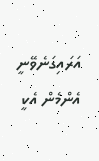އަރައިގަނެވޭނީ އެންމެން އެކީ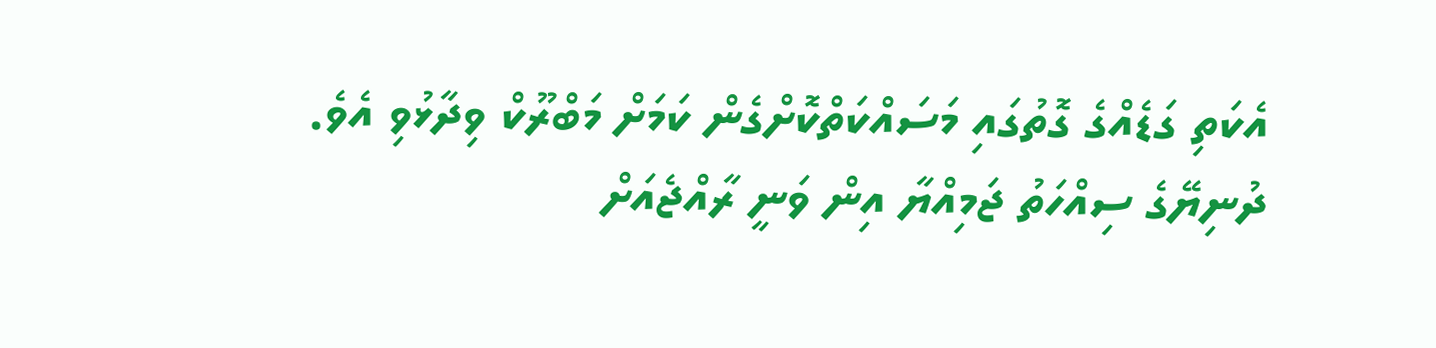އެކަތި ގަޑެއްގެ ގޮތުގައި މަސައްކަތްކޮށްގެން ކަމަށް މަބްރޫކް ވިދާޅުވި އެވެ.
ދުނިޔޭގެ ސިއްހަތު ޖަމިއްޔާ އިން ވަނީ ރާއްޖެއަށް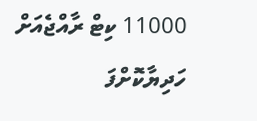11000 ކިޓް ރާއްޖެއަށް ހަދިޔާކޮށްފަ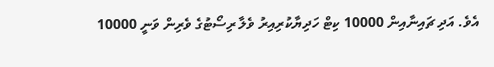އެވެ. އަދި ޗައިނާއިން 10000 ކިޓް ހަދިޔާކުރިއިރު ވެލާ ރިސޯޓުގެ ވެރިން ވަނީ 10000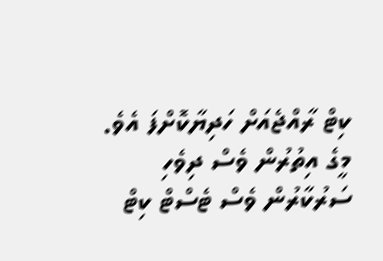ކިޓް ރާއްޖެއަށް ހަދިޔާކޮށްފަ އެވެ. މީގެ އިތުރުން ވެސް ދިވެހި ސަރުކާރުން ވެސް ޓެސްޓް ކިޓް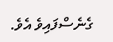ގެނެސްފައިވެ އެވެ.